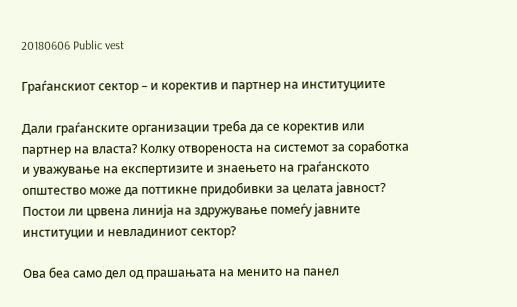20180606 Public vest

Граѓанскиот сектор – и коректив и партнер на институциите

Дали граѓанските организации треба да се коректив или партнер на власта? Колку отвореноста на системот за соработка и уважување на експертизите и знаењето на граѓанското општество може да поттикне придобивки за целата јавност? Постои ли црвена линија на здружување помеѓу јавните институции и невладиниот сектор?

Ова беа само дел од прашањата на менито на панел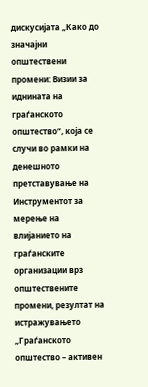дискусијата „Како до значајни општествени промени: Визии за иднината на граѓанското општество“, која се случи во рамки на денешното претставување на Инструментот за мерење на влијанието на граѓанските организации врз општествените промени, резултат на истражувањето „Граѓанското општество – активен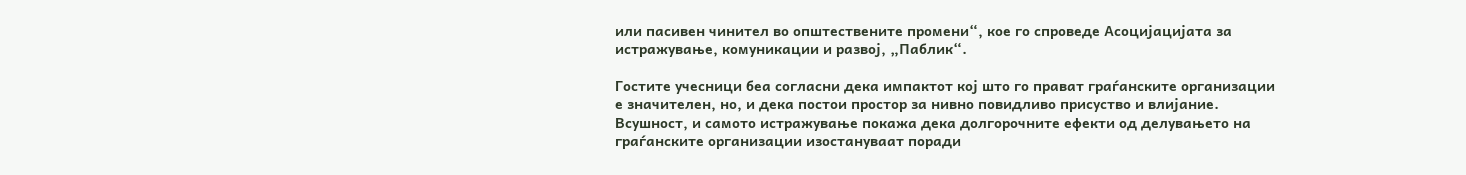или пасивен чинител во општествените промени“, кое го спроведе Асоцијацијата за истражување, комуникации и развој, „Паблик“.

Гостите учесници беа согласни дека импактот кој што го прават граѓанските организации е значителен, но, и дека постои простор за нивно повидливо присуство и влијание.
Всушност, и самото истражување покажа дека долгорочните ефекти од делувањето на граѓанските организации изостануваат поради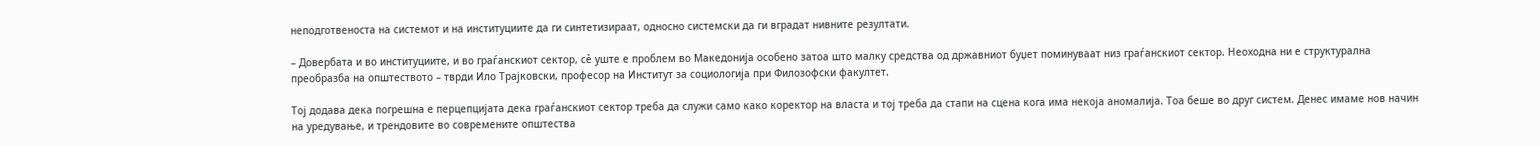неподготвеноста на системот и на институциите да ги синтетизираат, односно системски да ги вградат нивните резултати.

– Довербата и во институциите, и во граѓанскиот сектор, сѐ уште е проблем во Македонија особено затоа што малку средства од државниот буџет поминуваат низ граѓанскиот сектор. Неоходна ни е структурална преобразба на општеството – тврди Ило Трајковски, професор на Институт за социологија при Филозофски факултет.

Тој додава дека погрешна е перцепцијата дека граѓанскиот сектор треба да служи само како коректор на власта и тој треба да стапи на сцена кога има некоја аномалија. Тоа беше во друг систем. Денес имаме нов начин на уредување, и трендовите во современите општества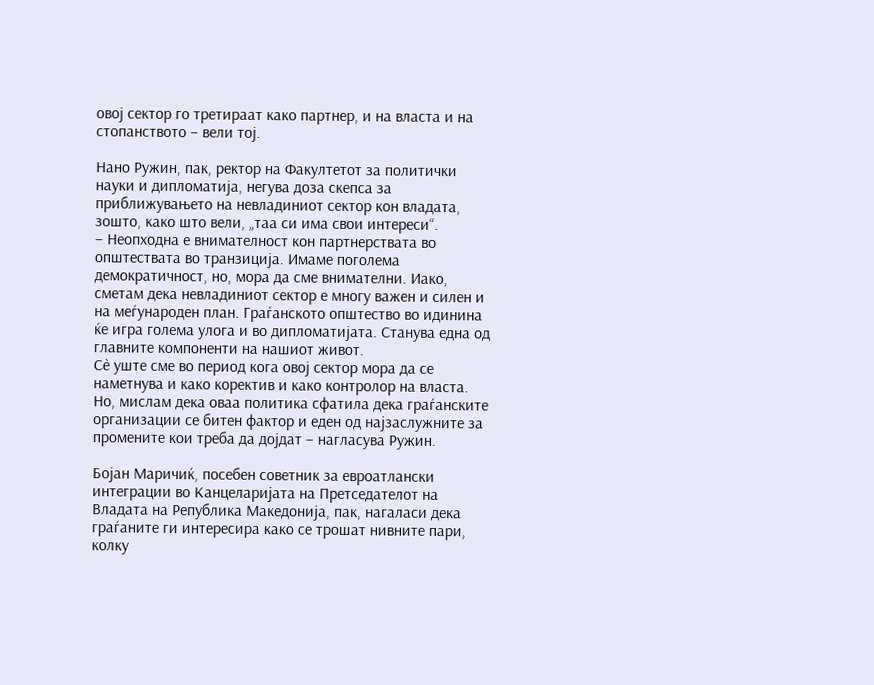овој сектор го третираат како партнер, и на власта и на стопанството – вели тој.

Нано Ружин, пак, ректор на Факултетот за политички науки и дипломатија, негува доза скепса за приближувањето на невладиниот сектор кон владата, зошто, како што вели, „таа си има свои интереси“.
– Неопходна е внимателност кон партнерствата во општествата во транзиција. Имаме поголема демократичност, но, мора да сме внимателни. Иако, сметам дека невладиниот сектор е многу важен и силен и на меѓународен план. Граѓанското општество во идинина ќе игра голема улога и во дипломатијата. Станува една од главните компоненти на нашиот живот.
Сѐ уште сме во период кога овој сектор мора да се наметнува и како коректив и како контролор на власта. Но, мислам дека оваа политика сфатила дека граѓанските организации се битен фактор и еден од најзаслужните за промените кои треба да дојдат – нагласува Ружин.

Бојан Маричиќ, посебен советник за евроатлански интеграции во Канцеларијата на Претседателот на Владата на Република Македонија, пак, нагаласи дека граѓаните ги интересира како се трошат нивните пари, колку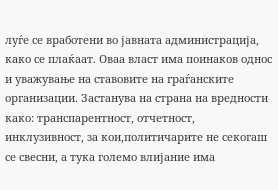луѓе се вработени во јавната администрација, како се плаќаат. Оваа власт има поинаков однос и уважување на ставовите на граѓанските организации. Застанува на страна на вредности како: транспарентност, отчетност, инклузивност, за кои,политичарите не секогаш се свесни, а тука големо влијание има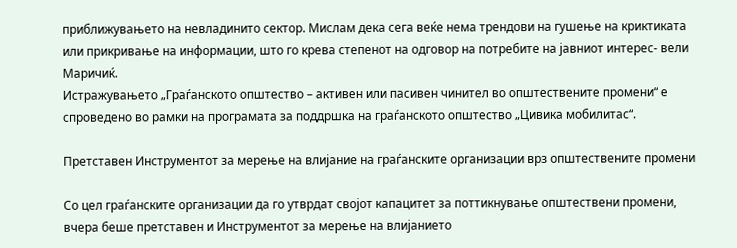приближувањето на невладинито сектор. Мислам дека сега веќе нема трендови на гушење на криктиката или прикривање на информации, што го крева степенот на одговор на потребите на јавниот интерес- вели Маричиќ.
Истражувањето „Граѓанското општество – активен или пасивен чинител во општествените промени“ е спроведено во рамки на програмата за поддршка на граѓанското општество „Цивика мобилитас“.

Претставен Инструментот за мерење на влијание на граѓанските организации врз општествените промени

Со цел граѓанските организации да го утврдат својот капацитет за поттикнување општествени промени, вчера беше претставен и Инструментот за мерење на влијанието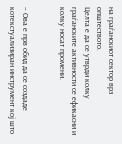на граѓанскиот сектор врз општеството.
Целта е да се утврди колку граѓанските активности се ефикасни и колку носат промени.


– Ова е прв обид да се создаде котекстуализиран инструмент кој што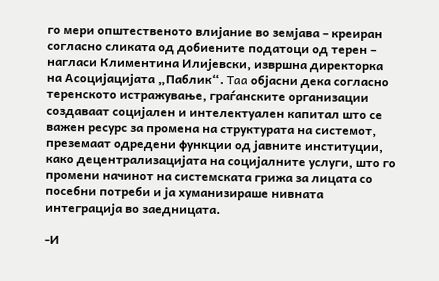го мери општественото влијание во земјава – креиран согласно сликата од добиените податоци од терен – нагласи Климентина Илијевски, извршна директорка на Асоцијацијата „Паблик“. Taa објасни дека согласно теренското истражување, граѓанските организации создаваат социјален и интелектуален капитал што се важен ресурс за промена на структурата на системот, преземаат одредени функции од јавните институции, како децентрализацијата на социјалните услуги, што го промени начинот на системската грижа за лицата со посебни потреби и ја хуманизираше нивната интеграција во заедницата.

-И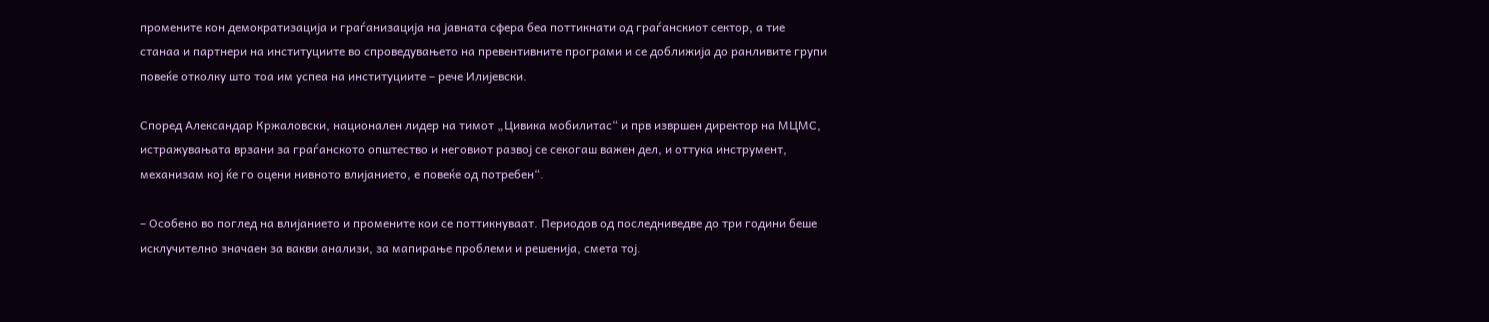промените кон демократизација и граѓанизација на јавната сфера беа поттикнати од граѓанскиот сектор, а тие станаа и партнери на институциите во спроведувањето на превентивните програми и се доближија до ранливите групи повеќе отколку што тоа им успеа на институциите – рече Илијевски.

Според Aлександар Кржаловски, национален лидер на тимот „Цивика мобилитас“ и прв извршен директор на МЦМС, истражувањата врзани за граѓанското општество и неговиот развој се секогаш важен дел, и оттука инструмент, механизам кој ќе го оцени нивното влијанието, е повеќе од потребен“.

– Особено во поглед на влијанието и промените кои се поттикнуваат. Периодов од последниведве до три години беше исклучително значаен за вакви анализи, за мапирање проблеми и решенија, смета тој.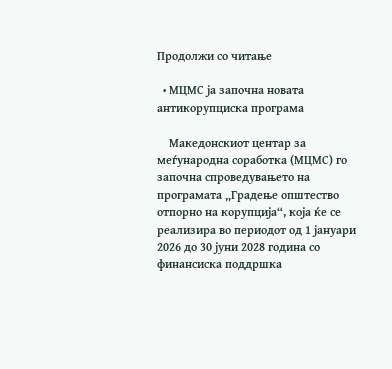Продолжи со читање

  • МЦМС ја започна новата антикорупциска програма

    Македонскиот центар за меѓународна соработка (МЦМС) го започна спроведувањето на програмата „Градење општество отпорно на корупција“, која ќе се реализира во периодот од 1 јануари 2026 до 30 јуни 2028 година со финансиска поддршка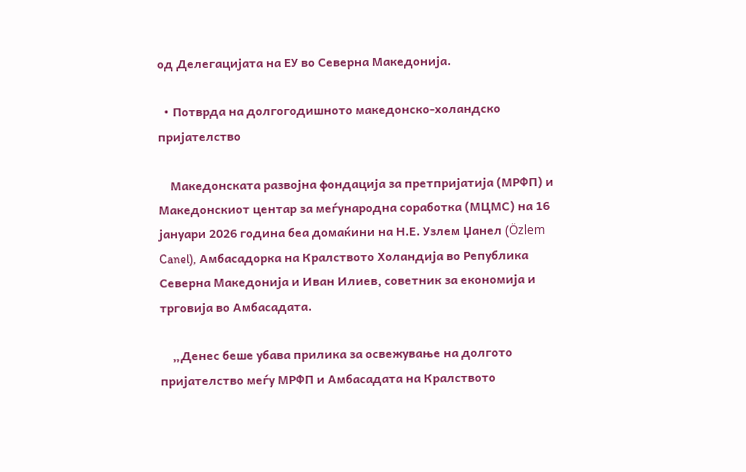од Делегацијата на ЕУ во Северна Македонија.

  • Потврда на долгогодишното македонско-холандско пријателство

    Македонската развојна фондација за претпријатија (МРФП) и Македонскиот центар за меѓународна соработка (МЦМС) на 16 јануари 2026 година беа домаќини на Н.Е. Узлем Џанел (Özlem Canel), Амбасадорка на Кралството Холандија во Република Северна Македонија и Иван Илиев, советник за економија и трговија во Амбасадата.

    „Денес беше убава прилика за освежување на долгото пријателство меѓу МРФП и Амбасадата на Кралството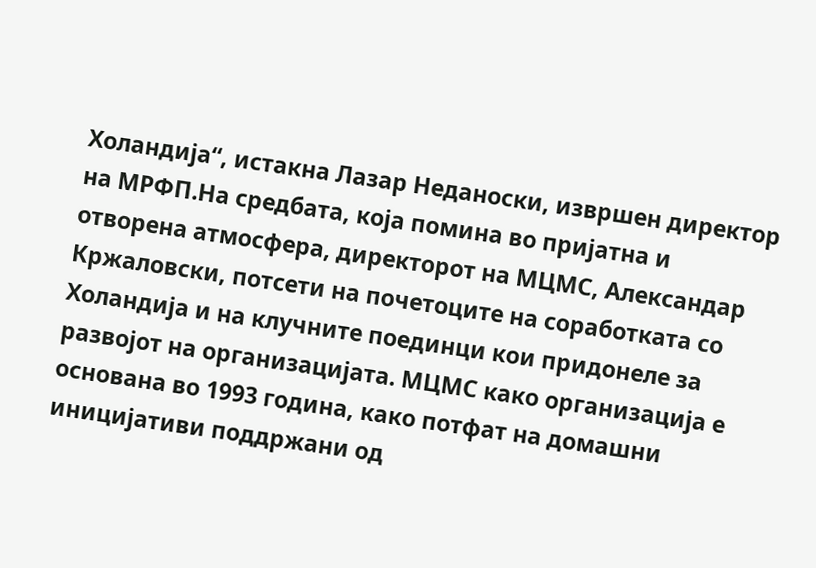Холандија“, истакна Лазар Неданоски, извршен директор на МРФП.На средбата, која помина во пријатна и отворена атмосфера, директорот на МЦМС, Александар Кржаловски, потсети на почетоците на соработката со Холандија и на клучните поединци кои придонеле за развојот на организацијата. МЦМС како организација е основана во 1993 година, како потфат на домашни иницијативи поддржани од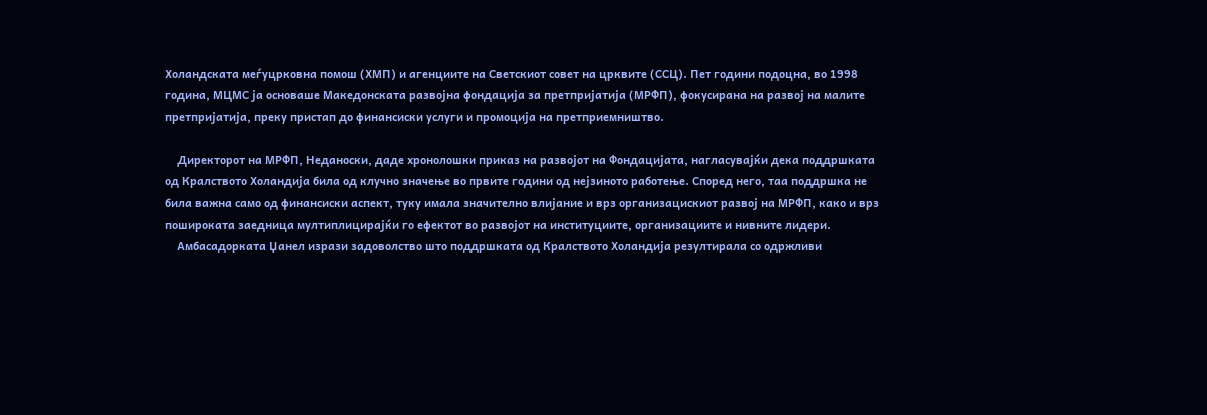Холандската меѓуцрковна помош (ХМП) и агенциите на Светскиот совет на црквите (ССЦ). Пет години подоцна, во 1998 година, МЦМС ја основаше Македонската развојна фондација за претпријатија (МРФП), фокусирана на развој на малите претпријатија, преку пристап до финансиски услуги и промоција на претприемништво.

    Директорот на МРФП, Неданоски, даде хронолошки приказ на развојот на Фондацијата, нагласувајќи дека поддршката од Кралството Холандија била од клучно значење во првите години од нејзиното работење. Според него, таа поддршка не била важна само од финансиски аспект, туку имала значително влијание и врз организацискиот развој на МРФП, како и врз пошироката заедница мултиплицирајќи го ефектот во развојот на институциите, организациите и нивните лидери.
    Амбасадорката Џанел изрази задоволство што поддршката од Кралството Холандија резултирала со одржливи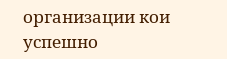организации кои успешно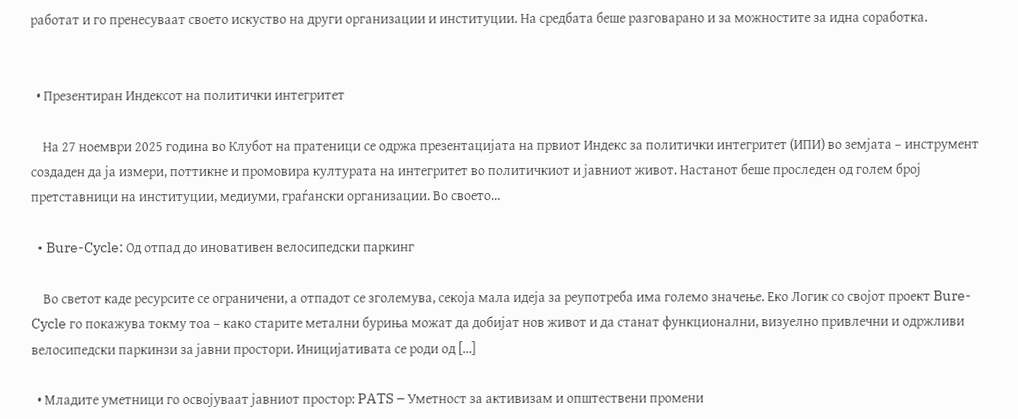работат и го пренесуваат своето искуство на други организации и институции. На средбата беше разговарано и за можностите за идна соработка.


  • Презентиран Индексот на политички интегритет

    На 27 ноември 2025 година во Клубот на пратеници се одржа презентацијата на првиот Индекс за политички интегритет (ИПИ) во земјата – инструмент создаден да ја измери, поттикне и промовира културата на интегритет во политичкиот и јавниот живот. Настанот беше проследен од голем број претставници на институции, медиуми, граѓански организации. Во своето…

  • Bure-Cycle: Од отпад до иновативен велосипедски паркинг

    Во светот каде ресурсите се ограничени, а отпадот се зголемува, секоја мала идеја за реупотреба има големо значење. Еко Логик со својот проект Bure-Cycle го покажува токму тоа – како старите метални буриња можат да добијат нов живот и да станат функционални, визуелно привлечни и одржливи велосипедски паркинзи за јавни простори. Иницијативата се роди од […]

  • Младите уметници го освојуваат јавниот простор: PATS – Уметност за активизам и општествени промени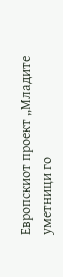Европскиот проект „Младите уметници го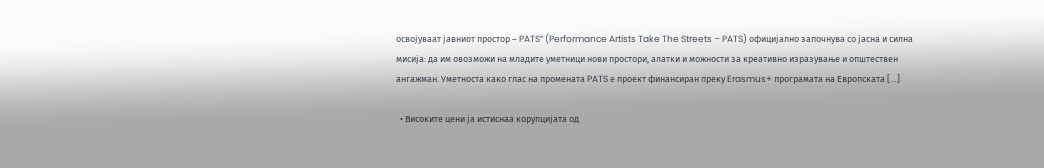освојуваат јавниот простор – PATS“ (Performance Artists Take The Streets – PATS) официјално започнува со јасна и силна мисија: да им овозможи на младите уметници нови простори, алатки и можности за креативно изразување и општествен ангажман. Уметноста како глас на промената PATS е проект финансиран преку Erasmus+ програмата на Европската […]

  • Високите цени ја истиснаа корупцијата од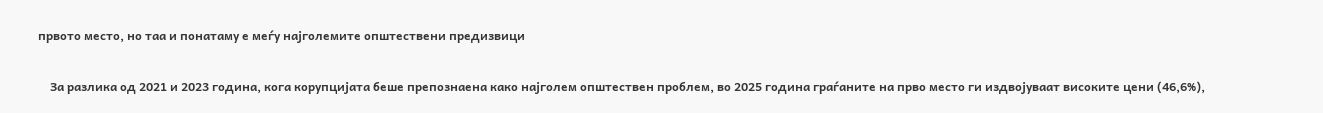првото место, но таа и понатаму е меѓу најголемите општествени предизвици

    За разлика од 2021 и 2023 година, кога корупцијата беше препознаена како најголем општествен проблем, во 2025 година граѓаните на прво место ги издвојуваат високите цени (46,6%),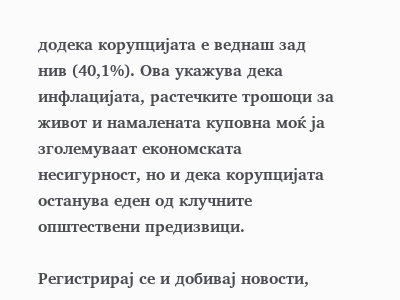додека корупцијата е веднаш зад нив (40,1%). Ова укажува дека инфлацијата, растечките трошоци за живот и намалената куповна моќ ја зголемуваат економската несигурност, но и дека корупцијата останува еден од клучните општествени предизвици.

Регистрирај се и добивај новости,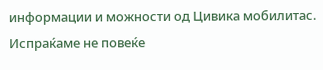информации и можности од Цивика мобилитас. Испраќаме не повеќе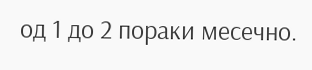од 1 до 2 пораки месечно.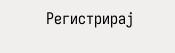Регистрирај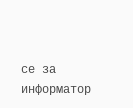се за информатор